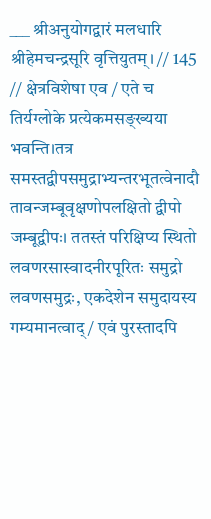___ श्रीअनुयोगद्वारं मलधारि श्रीहेमचन्द्रसूरि वृत्तियुतम्। // 145 // क्षेत्रविशेषा एव / एते च तिर्यग्लोके प्रत्येकमसङ्ख्यया भवन्ति।तत्र समस्तद्वीपसमुद्राभ्यन्तरभूतत्वेनादौ तावन्जम्बूवृक्षणोपलक्षितो द्वीपो जम्बूद्वीपः। ततस्तं परिक्षिप्य स्थितो लवणरसास्वादनीरपूरितः समुद्रो लवणसमुद्रः, एकदेशेन समुदायस्य गम्यमानत्वाद् / एवं पुरस्तादपि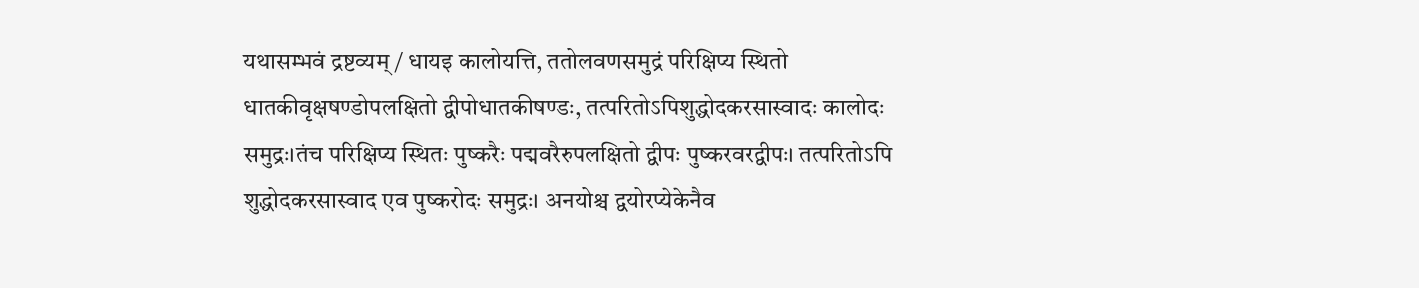यथासम्भवं द्रष्टव्यम् / धायइ कालोयत्ति, ततोलवणसमुद्रं परिक्षिप्य स्थितो धातकीवृक्षषण्डोपलक्षितो द्वीपोधातकीषण्डः, तत्परितोऽपिशुद्धोदकरसास्वादः कालोदः समुद्रः।तंच परिक्षिप्य स्थितः पुष्करैः पद्मवरैरुपलक्षितो द्वीपः पुष्करवरद्वीपः। तत्परितोऽपि शुद्धोदकरसास्वाद एव पुष्करोदः समुद्रः। अनयोश्च द्वयोरप्येकेनैव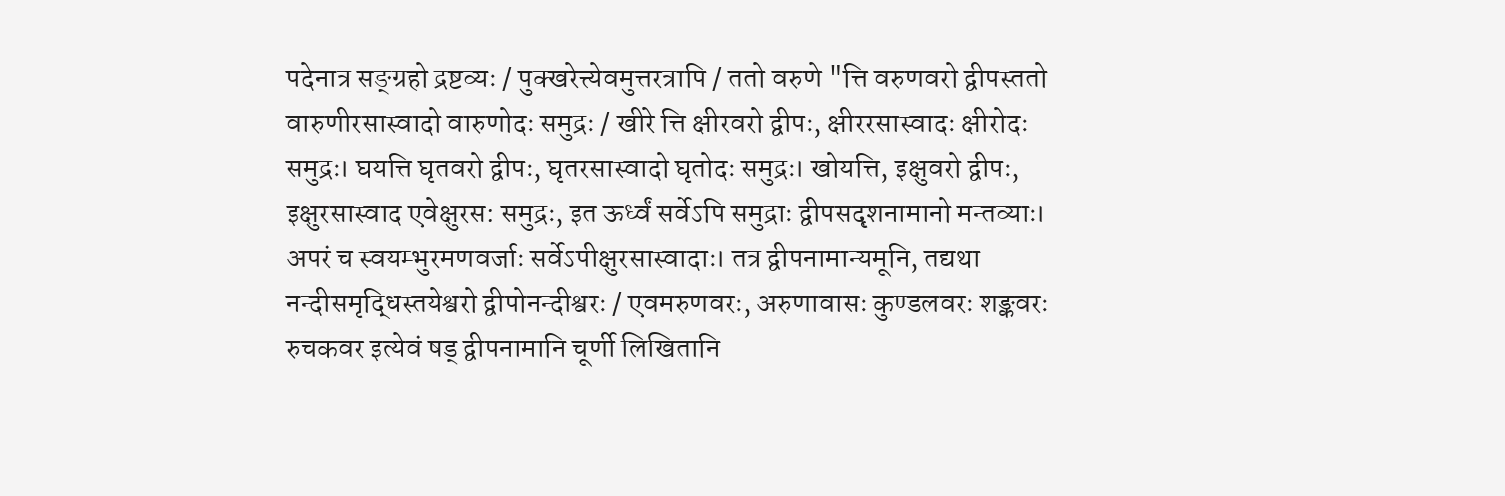पदेनात्र सङ्ग्रहो द्रष्टव्यः / पुक्खरेत्त्येवमुत्तरत्रापि / ततो वरुणे "त्ति वरुणवरो द्वीपस्ततो वारुणीरसास्वादो वारुणोदः समुद्रः / खीरे त्ति क्षीरवरो द्वीपः, क्षीररसास्वादः क्षीरोदः समुद्रः। घयत्ति घृतवरो द्वीपः, घृतरसास्वादो घृतोदः समुद्रः। खोयत्ति, इक्षुवरो द्वीपः, इक्षुरसास्वाद एवेक्षुरस: समुद्रः, इत ऊर्ध्वं सर्वेऽपि समुद्राः द्वीपसदृशनामानो मन्तव्याः। अपरं च स्वयम्भुरमणवर्जाः सर्वेऽपीक्षुरसास्वादाः। तत्र द्वीपनामान्यमूनि, तद्यथा नन्दीसमृद्धिस्तयेश्वरो द्वीपोनन्दीश्वरः / एवमरुणवरः, अरुणावासः कुण्डलवरः शङ्कवरः रुचकवर इत्येवं षड् द्वीपनामानि चूर्णी लिखितानि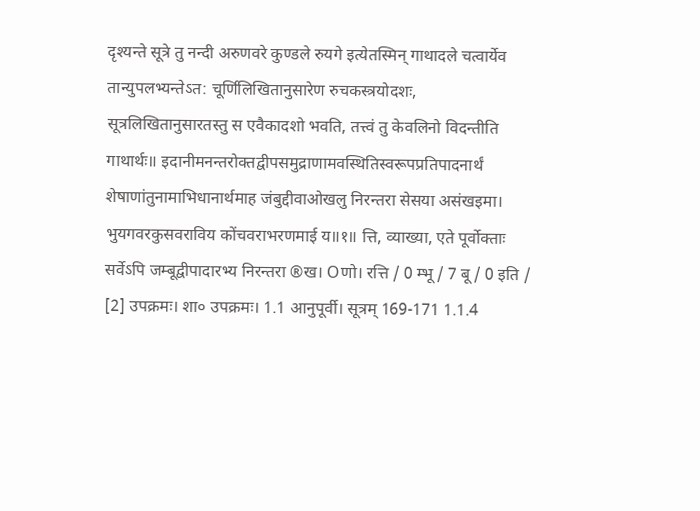दृश्यन्ते सूत्रे तु नन्दी अरुणवरे कुण्डले रुयगे इत्येतस्मिन् गाथादले चत्वार्येव तान्युपलभ्यन्तेऽत: चूर्णिलिखितानुसारेण रुचकस्त्रयोदशः, सूत्रलिखितानुसारतस्तु स एवैकादशो भवति, तत्त्वं तु केवलिनो विदन्तीति गाथार्थः॥ इदानीमनन्तरोक्तद्वीपसमुद्राणामवस्थितिस्वरूपप्रतिपादनार्थं शेषाणांतुनामाभिधानार्थमाह जंबुद्दीवाओखलु निरन्तरा सेसया असंखइमा। भुयगवरकुसवराविय कोंचवराभरणमाई य॥१॥ त्ति, व्याख्या, एते पूर्वोक्ताः सर्वेऽपि जम्बूद्वीपादारभ्य निरन्तरा ®ख। Oणो। रत्ति / 0 म्भू / 7 बू / 0 इति / [2] उपक्रमः। शा० उपक्रमः। 1.1 आनुपूर्वी। सूत्रम् 169-171 1.1.4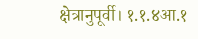क्षेत्रानुपूर्वी। १.१.४आ.१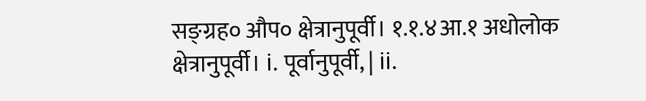सङ्ग्रह० औप० क्षेत्रानुपूर्वी। १.१.४आ.१ अधोलोक क्षेत्रानुपूर्वी। i. पूर्वानुपूर्वी, | ii.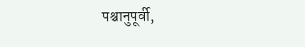पश्चानुपूर्वी,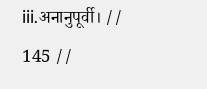iii.अनानुपूर्वी। // 145 //